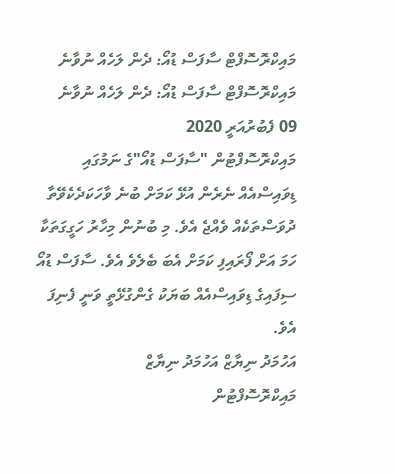މައިކްރޮސޮފްޓް ސާފަސް ޑުއޯ: ދެން ލަހެއް ނުވާނެ
މައިކްރޮސޮފްޓް ސާފަސް ޑުއޯ: ދެން ލަހެއް ނުވާނެ
09 ފެބުރުއަރީ 2020
މައިކްރޮސޮފްޓުން "ސާފަސް ޑުއޯ"ގެ ނަމުގައި ޑިވައިސްއެއް ނެރެން އުޅޭ ކަމަށް ބުނެ ވާހަކަދެކެވޭތާ ދުވަސްތަކެއް ވެއްޖެ އެވެ. މި ބުނުން މިހާރު ހަގީގަތަކާ ހަމަ އަށް ފޯރައިފި ކަމަށް އެބަ ބެލެވެ އެވެ. ސާފަސް ޑުއޯ ސިފައިގެ ޑިވައިސްއެއް ބަޔަކު ގެންގުޅޭތީ ވަނީ ފެނިފަ އެވެ.
އަހުމަދު ނިޔާޒް އަހުމަދު ނިޔާޒް
މައިކްރޮސޮފްޓުން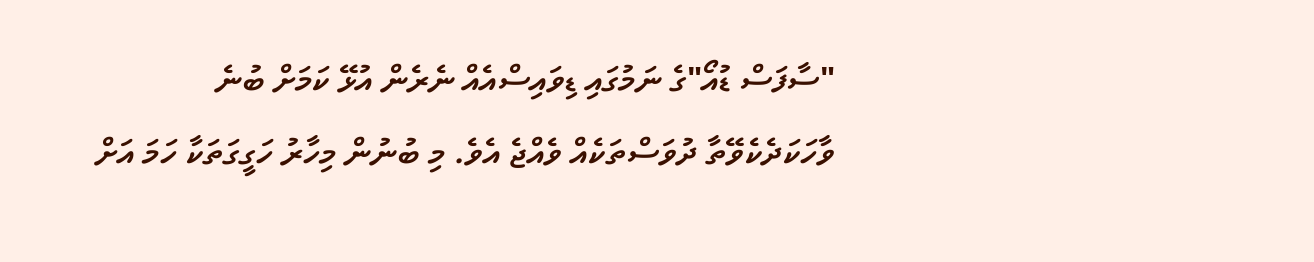"ސާފަސް ޑުއޯ"ގެ ނަމުގައި ޑިވައިސްއެއް ނެރެން އުޅޭ ކަމަށް ބުނެ ވާހަކަދެކެވޭތާ ދުވަސްތަކެއް ވެއްޖެ އެވެ. މި ބުނުން މިހާރު ހަގީގަތަކާ ހަމަ އަށް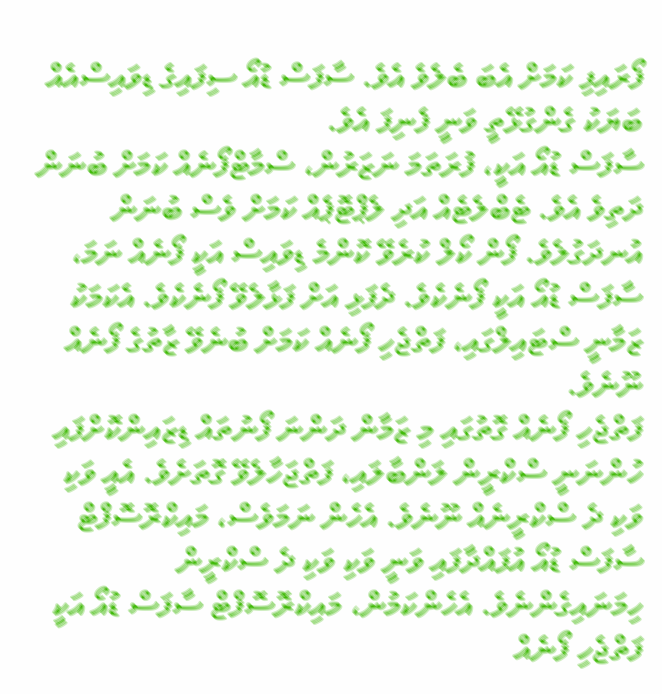ފޯރައިފި ކަމަށް އެބަ ބެލެވެ އެވެ. ސާފަސް ޑުއޯ ސިފައިގެ ޑިވައިސްއެއް ބަޔަކު ގެންގުޅޭތީ ވަނީ ފެނިފަ އެވެ.
ސާފަސް ޑުއޯ އަކީ، ފުރަތަމަ ނަޒަރުން، ސްމާޓްފޯނެއް ކަމަށް ބުނަން ދަތިވެ އެވެ. ޓެބްލެޓެއް އަދި ލެޕްޓޮޕެއް ކަމަށް ވެސް ބުނަން އުނދަގުލެވެ. ފޯން ކޯލް ކުރެވޭ ކޮންމެ ޑިވައިސް އަކީ ފޯނެއް ނަމަ، ސާފަސް ޑުއޯ އަކީ ފޯނެކެވެ. ދެފަޅި އަށް ފަޅާލެވޭ ފޯނެކެވެ. އެކަމަކު ޒަމާނީ ސްޓައިލްގައި، ފަތްޖެހި ފޯނެއް ކަމަށް ބުނެވޭ ޒާތުގެ ފޯނެއް ނޫނެވެ.
ފަތްޖެހި ފޯނެއް ގޮތުގައި މި ޒަމާން ދަންނަ ފޯނުތައް ޑިޒައިންކޮށްފައި ހުންނަނީ ސްކްރީން ލަންބާލައި، ފަތްޖަހާލެވޭ ގޮތަށެވެ. އެއީ ވަކި ވަކި ދެ ސްކްރީނެއް ނޫނެވެ. އެހެން ނަމަވެސް، މައިކްރޮސޮފްޓް ސާފަސް ޑުއޯ އުފައްދާފައި ވަނީ ވަކި ވަކި ދެ ސްކްރީން ހިމަނައިގެންނެވެ. އެހެންކަމުން، މައިކްރޮސޮފްޓް ސާފަސް ޑުއޯ އަކީ ފަތްޖެހި ފޯނެއް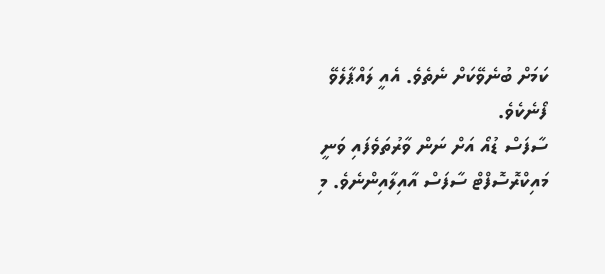ކަމަށް ބުނެވޭކަށް ނެތެވެ. އެއީ ލައްޕާލެވޭ ފޯނެކެވެ.
ސާފަސް ޑުއޯ އަށް ނަން ވާރުތަވެފައި ވަނީ މައިކްރޮސޮފްޓް ސާފަސް އާއިލާއިންނެވެ. މި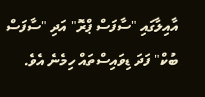އާއިލާގައި "ސާފަސް ޕްރޮ" އަދި "ސާފަސް ބުކް" ފަދަ ޑިވައިސްތައް ހިމެނެ އެވެ.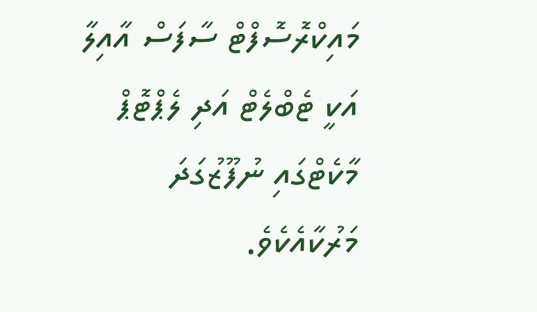މައިކްރޮސޮފްޓް ސާފަސް އާއިލާ އަކީ ޓެބްލެޓް އަދި ލެޕްޓޮޕް މާކެޓްގައި ނުފޫޒުގަދަ މަރުކާއެކެވެ.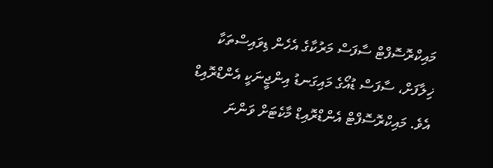މައިކްރޮސޮފްޓް ސާފަސް މަރުކާގެ އެހެން ޑިވައިސްތަކާ ޚިލާފަށް، ސާފަސް ޑުއޯގެ މައިގަނޑު އިންޖީނަކީ އެންޑްރޮއިޑް އެވެ. މައިކްރޮސޮފްޓް އެންޑްރޮއިޑް މާކެޓަށް ވަންނަ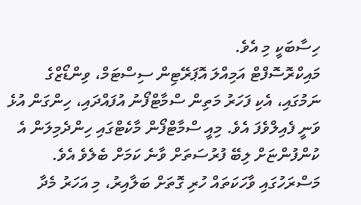ހިސާބަކީ މި އެވެ.
މައިކްރޮސޮފްޓް އަމިއްލަ އޮޕަރޭޓިން ސިސްޓަމް، ވިންޑޯޒްގެ ނަމުގައި، އެކި ފަހަރު މަތިން ސްމާޓްފޯނު އުފައްދައި، ހިންގަން އުޅެ ވަނީ ފެއިލްވެފަ އެވެ. މިއީ ސްމާޓްފޯން މާކެޓްގައި ހިންދެމިލަން އެ ކުންފުންޏަށް ލިބޭ ފުރުސަތަށް ވާނެ ކަމަށް ބެލެވެ އެވެ. މަސްރަހުގައި ވާހަކަތައް ހުރި ގޮތަށް ބަލާއިރު، މި އަހަރު މެދާ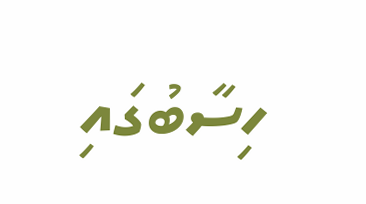ހިސާބުގައި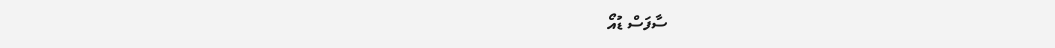ސާފަސް ޑުއޯ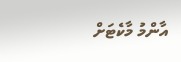އާންމު މާކެޓަށް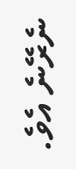ނެރޭނެ އެވެ.